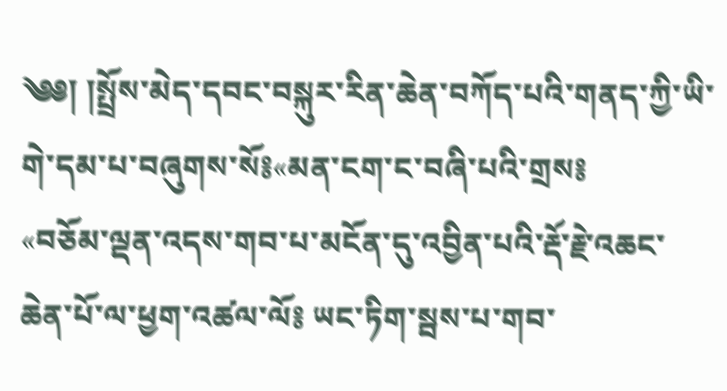༄༅། །སྤྲོས་མེད་དབང་བསྐུར་རིན་ཆེན་བཀོད་པའི་གནད་ཀྱི་ཡི་གེ་དམ་པ་བཞུགས་སོ༔«མན་ངག་ང་བཞི་པའི་གྲས༔
«བཅོམ་ལྡན་འདས་གབ་པ་མངོན་དུ་འབྱིན་པའི་རྡོ་རྗེ་འཆང་ཆེན་པོ་ལ་ཕྱག་འཚལ་ལོ༔ ཡང་ཏིག་སྦས་པ་གབ་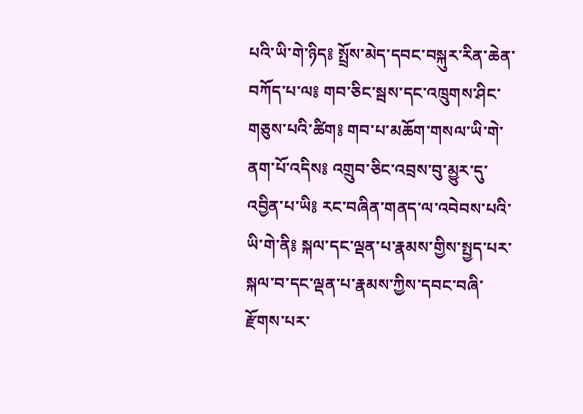པའི་ཡི་གེ་ཉིད༔ སྤྲོས་མེད་དབང་བསྐུར་རིན་ཆེན་བཀོད་པ་ལ༔ གབ་ཅིང་སྦས་དང་འཁྲུགས་ཤིང་གཅུས་པའི་ཚིག༔ གབ་པ་མཆོག་གསལ་ཡི་གེ་ནག་པོ་འདིས༔ འགྲུབ་ཅིང་འབྲས་བུ་མྱུར་དུ་འབྱིན་པ་ཡི༔ རང་བཞིན་གནད་ལ་འབེབས་པའི་ཡི་གེ་ནི༔ སྐལ་དང་ལྡན་པ་རྣམས་གྱིས་སྤྱད་པར་ སྐལ་བ་དང་ལྡན་པ་རྣམས་ཀྱིས་དབང་བཞི་རྫོགས་པར་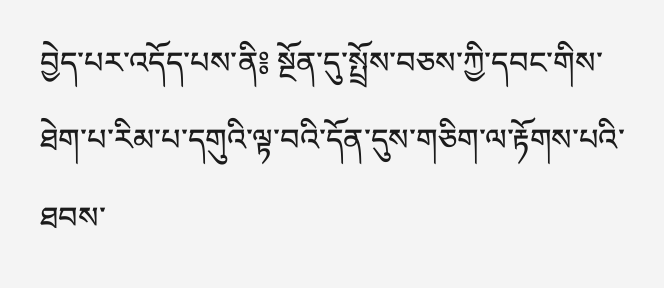བྱེད་པར་འདོད་པས་ནི༔ སྔོན་དུ་སྤྲོས་བཅས་ཀྱི་དབང་གིས་ཐེག་པ་རིམ་པ་དགུའི་ལྟ་བའི་དོན་དུས་གཅིག་ལ་རྟོགས་པའི་ཐབས་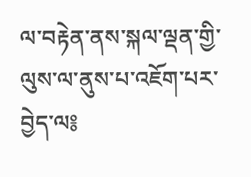ལ་བརྟེན་ནས་སྐལ་ལྡན་གྱི་ལུས་ལ་ནུས་པ་འཇོག་པར་བྱེད་ལ༔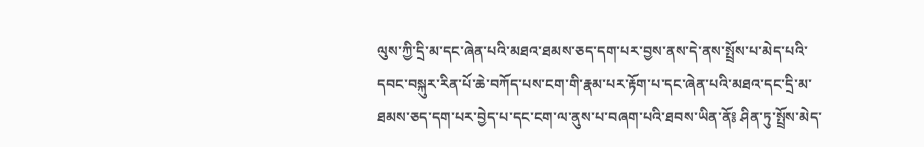ལུས་ཀྱི་དྲི་མ་དང་ཞེན་པའི་མཐའ་ཐམས་ཅད་དག་པར་བྱས་ནས་དེ་ནས་སྤྲོས་པ་མེད་པའི་དབང་བསྐུར་རིན་པོ་ཆེ་བཀོད་པས་ངག་གི་རྣམ་པར་རྟོག་པ་དང་ཞེན་པའི་མཐའ་དང་དྲི་མ་ཐམས་ཅད་དག་པར་བྱེད་པ་དང་ངག་ལ་ནུས་པ་བཞག་པའི་ཐབས་ཡིན་ནོ༔ ཤིན་ཏུ་སྤྲོས་མེད་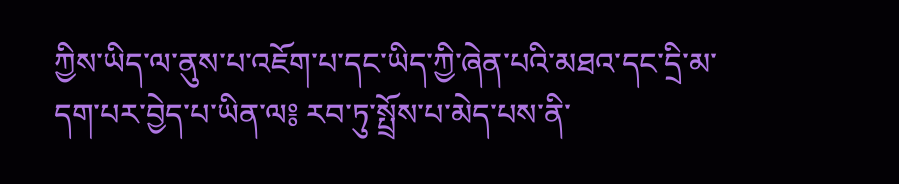ཀྱིས་ཡིད་ལ་ནུས་པ་འཇོག་པ་དང་ཡིད་ཀྱི་ཞེན་པའི་མཐའ་དང་དྲི་མ་དག་པར་བྱེད་པ་ཡིན་ལ༔ རབ་ཏུ་སྤྲོས་པ་མེད་པས་ནི་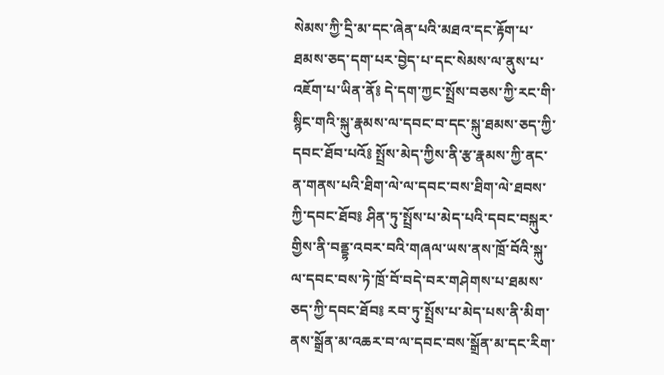སེམས་ཀྱི་དྲི་མ་དང་ཞེན་པའི་མཐའ་དང་རྟོག་པ་ཐམས་ཅད་དག་པར་བྱེད་པ་དང་སེམས་ལ་ནུས་པ་འཇོག་པ་ཡིན་ནོ༔ དེ་དག་ཀྱང་སྤྲོས་བཅས་ཀྱི་རང་གི་སྙིང་གའི་སྐུ་རྣམས་ལ་དབང་བ་དང་སྐུ་ཐམས་ཅད་ཀྱི་དབང་ཐོབ་པའོ༔ སྤྲོས་མེད་ཀྱིས་ནི་རྩ་རྣམས་ཀྱི་ནང་ན་གནས་པའི་ཐིག་ལེ་ལ་དབང་བས་ཐིག་ལེ་ཐབས་ཀྱི་དབང་ཐོབ༔ ཤིན་ཏུ་སྤྲོས་པ་མེད་པའི་དབང་བསྐུར་གྱིས་ནི་བནྡྷ་འབར་བའི་གཞལ་ཡས་ནས་ཁྲོ་བོའི་སྐུ་ལ་དབང་བས་ཏེ་ཁྲོ་བོ་བདེ་བར་གཤེགས་པ་ཐམས་ཅད་ཀྱི་དབང་ཐོབ༔ རབ་ཏུ་སྤྲོས་པ་མེད་པས་ནི་མིག་ནས་སྒྲོན་མ་འཆར་བ་ལ་དབང་བས་སྒྲོན་མ་དང་རིག་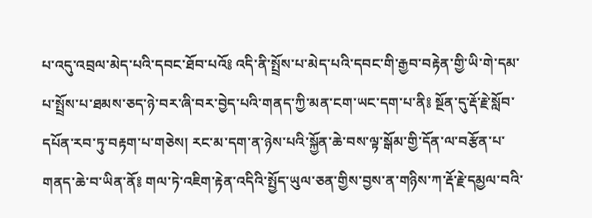པ་འདུ་འབྲལ་མེད་པའི་དབང་ཐོབ་པའོ༔ འདི་ནི་སྤྲོས་པ་མེད་པའི་དབང་གི་རྒྱབ་བརྟེན་གྱི་ཡི་གེ་དམ་པ་སྤྲོས་པ་ཐམས་ཅད་ཉེ་བར་ཞི་བར་བྱེད་པའི་གནད་ཀྱི་མན་ངག་ཡང་དག་པ་ནི༔ སྔོན་དུ་རྡོ་རྗེ་སློབ་དཔོན་རབ་ཏུ་བརྟག་པ་གཅེས། རང་མ་དག་ན་ཉེས་པའི་སྐྱོན་ཆེ་བས་ལྟ་སྒོམ་གྱི་དོན་ལ་བརྩོན་པ་གནད་ཆེ་བ་ཡིན་ནོ༔ གལ་ཏེ་འཇིག་རྟེན་འདིའི་སྤྱོད་ཡུལ་ཅན་གྱིས་བྱས་ན་གཉིས་ཀ་རྡོ་རྗེ་དམྱལ་བའི་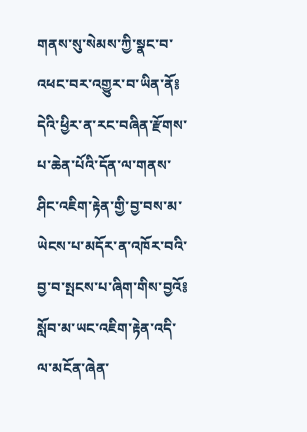གནས་སུ་སེམས་ཀྱི་སྣང་བ་འཕང་བར་འགྱུར་བ་ཡིན་ནོ༔ དེའི་ཕྱིར་ན་རང་བཞིན་རྫོགས་པ་ཆེན་པོའི་དོན་ལ་གནས་ཤིང་འཇིག་རྟེན་གྱི་བྱ་བས་མ་ཡེངས་པ་མདོར་ན་འཁོར་བའི་བྱ་བ་སྤངས་པ་ཞིག་གིས་བྱའོ༔ སློབ་མ་ཡང་འཇིག་རྟེན་འདི་ལ་མངོན་ཞེན་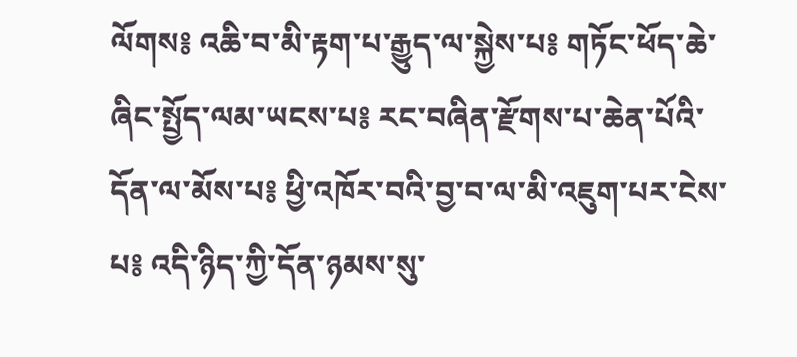ལོགས༔ འཆི་བ་མི་རྟག་པ་རྒྱུད་ལ་སྐྱེས་པ༔ གཏོང་ཕོད་ཆེ་ཞིང་སྤྱོད་ལམ་ཡངས་པ༔ རང་བཞིན་རྫོགས་པ་ཆེན་པོའི་དོན་ལ་མོས་པ༔ ཕྱི་འཁོར་བའི་བྱ་བ་ལ་མི་འཇུག་པར་ངེས་པ༔ འདི་ཉིད་ཀྱི་དོན་ཉམས་སུ་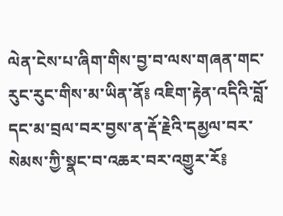ལེན་ངེས་པ་ཞིག་གིས་བྱ་བ་ལས་གཞན་གང་རུང་རུང་གིས་མ་ཡིན་ནོ༔ འཇིག་རྟེན་འདིའི་བློ་དང་མ་བྲལ་བར་བྱས་ན་རྡོ་རྗེའི་དམྱལ་བར་སེམས་ཀྱི་སྣང་བ་འཆར་བར་འགྱུར་རོ༔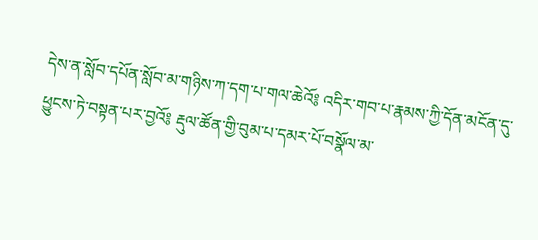དེས་ན་སློབ་དཔོན་སློབ་མ་གཉིས་ཀ་དག་པ་གལ་ཆེའོ༔ འདིར་གབ་པ་རྣམས་ཀྱི་དོན་མངོན་དུ་ཕྱུངས་ཏེ་བསྟན་པར་བྱའོ༔ རྡུལ་ཚོན་གྱི་བུམ་པ་དམར་པོ་བསྣོལ་མ་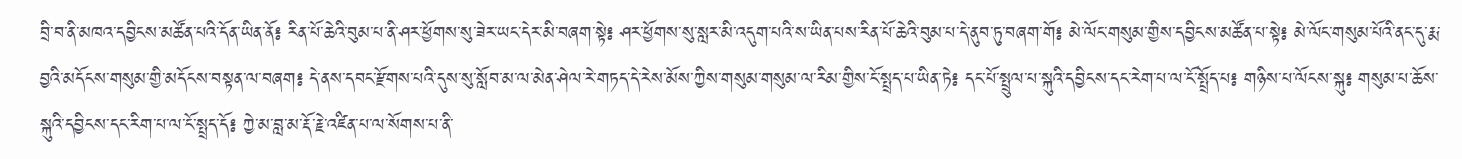བྲི་བ་ནི་མཁའ་དབྱིངས་མཚོན་པའི་དོན་ཡིན་ནོ༔ རིན་པོ་ཆེའི་བུམ་པ་ནི་ཤར་ཕྱོགས་སུ་ཟེར་ཡང་དེར་མི་བཞག་སྟེ༔ ཤར་ཕྱོགས་སུ་སླར་མི་འདུག་པའི་ས་ཡིན་པས་རིན་པོ་ཆེའི་བུམ་པ་དེ་ནུབ་ཏུ་བཞག་གོ༔ མེ་ལོང་གསུམ་གྱིས་དབྱིངས་མཚོན་པ་སྟེ༔ མེ་ལོང་གསུམ་པོའི་ནང་དུ་རྨ་བྱའི་མདོངས་གསུམ་གྱི་མདོངས་བསྟན་ལ་བཞག༔ དེ་ནས་དབང་རྫོགས་པའི་དུས་སུ་སློབ་མ་ལ་མེན་ཤེལ་རེ་གཏད་དེ་རེས་མོས་ཀྱིས་གསུམ་གསུམ་ལ་རིམ་གྱིས་ངོ་སྤྲད་པ་ཡིན་ཏེ༔ དང་པོ་སྤྲུལ་པ་སྐུའི་དབྱིངས་དང་རེག་པ་ལ་ངོ་སྤྲོད་པ༔ གཉིས་པ་ལོངས་སྐུ༔ གསུམ་པ་ཆོས་སྐུའི་དབྱིངས་དང་རིག་པ་ལ་ངོ་སྤྲད་དོ༔ ཀྱེ་མ་བླ་མ་རྡོ་རྗེ་འཛིན་པ་ལ་སོགས་པ་ནི་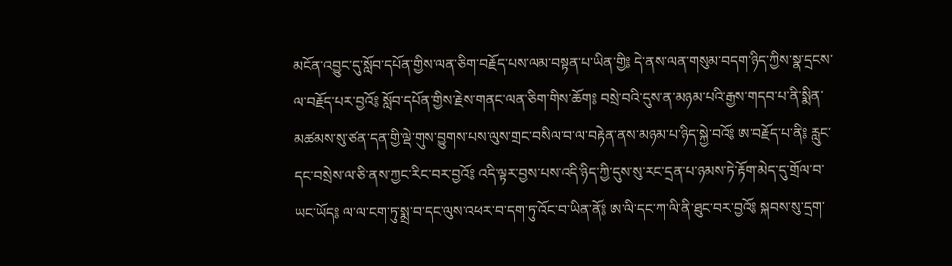མངོན་འབྱུང་དུ་སློབ་དཔོན་གྱིས་ལན་ཅིག་བརྗོད་པས་ལམ་བསྟན་པ་ཡིན་གྱི༔ དེ་ནས་ལན་གསུམ་བདག་ཉིད་ཀྱིས་སྣ་དྲངས་ལ་བརྗོད་པར་བྱའོ༔ སློབ་དཔོན་གྱིས་རྗེས་གནང་ལན་ཅིག་གིས་ཆོག༔ བསྲེ་བའི་དུས་ན་མཉམ་པའི་རྒྱས་གདབ་པ་ནི་སྨིན་མཚམས་སུ་ཙན་དན་གྱི་ལྡེ་གུས་བྱུགས་པས་ལུས་གྲང་བསིལ་བ་ལ་བརྟེན་ནས་མཉམ་པ་ཉིད་སྐྱེ་བའོ༔ ཨ་བརྗོད་པ་ནི༔ རླུང་དང་བསྲེས་ལ་ཅི་ནས་ཀྱང་རིང་བར་བྱའོ༔ འདི་ལྟར་བྱས་པས་འདི་ཉིད་ཀྱི་དུས་སུ་རང་དྲན་པ་ཉམས་ཏེ་རྟོག་མེད་དུ་གྲོལ་བ་ཡང་ཡོད༔ ལ་ལ་ངག་ཏུ་སྨྲ་བ་དང་ལུས་འཕར་བ་དག་ཏུ་འོང་བ་ཡིན་ནོ༔ ཨ་ལི་དང་ཀ་ལི་ནི་ཐུང་བར་བྱའོ༔ སྐབས་སུ་དྲག་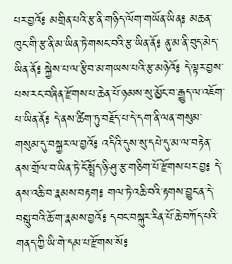པར་བྱའོ༔ མགྲིན་པའི་རྩ་ནི་གཉིད་ལོག་གཡོན་ཡིན༔ མཆན་ཁུང་གི་རྩ་ནི་མ་ཡིན་ཏེ་གསང་བའི་རྩ་ཡིན་ནོ༔ ནུ་མ་ནི་བུད་མེད་ཡིན་ནོ༔ སྐྱེས་པ་ལ་རྩིབ་མ་གཡས་པའི་རྩ་མཉེའོ༔ དེ་ལྟར་བྱས་པས་རང་བཞིན་རྫོགས་པ་ཆེན་པོ་ཉམས་སུ་མྱོང་བ་རྒྱུད་ལ་འཇོག་པ་ཡིན་ནོ༔ དེ་ནས་ཚིག་ཏུ་བརྗོད་པ་དེ་དག་ནི་ལན་གསུམ་གསུམ་དུ་བསྐྱར་ལ་བྱའོ༔ འདིའི་དུས་སུ་དཔེ་དུ་མ་ལ་བརྟེན་ནས་གྲོལ་བ་ཡིན་ཏེ་ངོ་སྤྲོད་ཉི་ཤུ་རྩ་གཅིག་པོ་རྫོགས་པར་བྱ༔ དེ་ནས་འཆི་བ་རྣམས་བརྟག༔ གལ་ཏེ་འཆི་བའི་རྟགས་བྱུང་ན་དེ་བསླུ་བའི་ཆོ་ག་རྣམས་བྱའོ༔ དབང་བསྐུར་རིན་པོ་ཆེ་བཀོད་པའི་གནད་ཀྱི་ཡི་གེ་དམ་པ་རྫོགས་སོ༔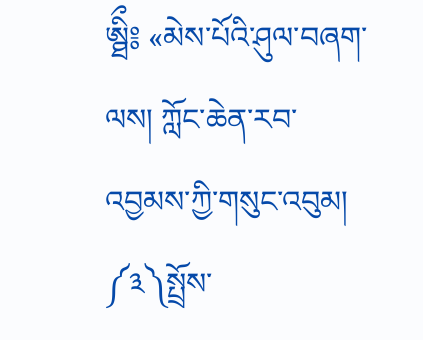ཨྠིྀ༔ «མེས་པོའི་ཤུལ་བཞག་ལས། ཀློང་ཆེན་རབ་འབྱམས་ཀྱི་གསུང་འབུམ། ༼༣༽སྤྲོས་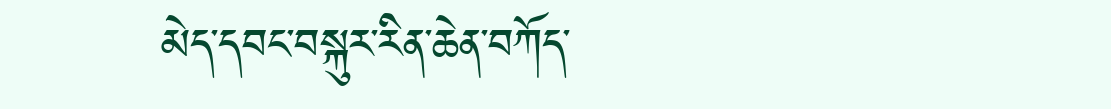མེད་དབང་བསྐུར་རིན་ཆེན་བཀོད་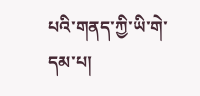པའི་གནད་ཀྱི་ཡི་གེ་དམ་པ།